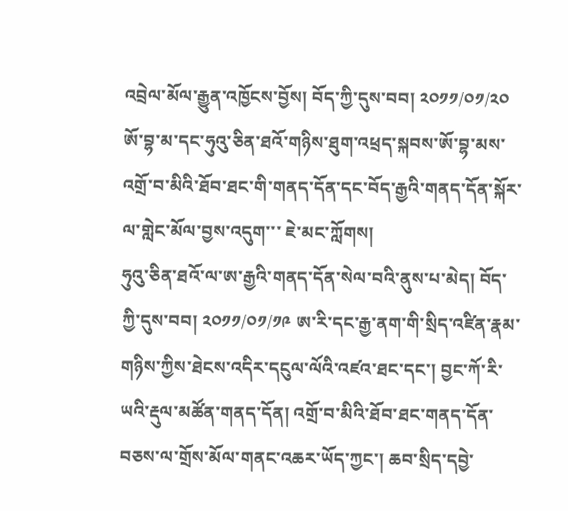འབྲེལ་མོལ་རྒྱུན་འཁྱོངས་བྱོས། བོད་ཀྱི་དུས་བབ། ༢༠༡༡/༠༡/༢༠ ཨོ་བྷ་མ་དང་ཧུའུ་ཅིན་ཐའོ་གཉིས་ཐུག་འཕྲད་སྐབས་ཨོ་བྷ་མས་འགྲོ་བ་མིའི་ཐོབ་ཐང་གི་གནད་དོན་དང་བོད་རྒྱའི་གནད་དོན་སྐོར་ལ་གླེང་མོལ་བྱས་འདུག་་་ ཇེ་མང་ཀློགས།
ཧུའུ་ཅིན་ཐའོ་ལ་ཨ་རྒྱའི་གནད་དོན་སེལ་བའི་ནུས་པ་མེད། བོད་ཀྱི་དུས་བབ། ༢༠༡༡/༠༡/༡༩ ཨ་རི་དང་རྒྱ་ནག་གི་སྲིད་འཛིན་རྣམ་གཉིས་ཀྱིས་ཐེངས་འདིར་དངུལ་ལོའི་འཛའ་ཐང་དང་། བྱང་ཀོ་རི་ཡའི་རྡུལ་མཚོན་གནད་དོན། འགྲོ་བ་མིའི་ཐོབ་ཐང་གནད་དོན་བཅས་ལ་གྲོས་མོལ་གནང་འཆར་ཡོད་ཀྱང་། ཆབ་སྲིད་དབྱེ་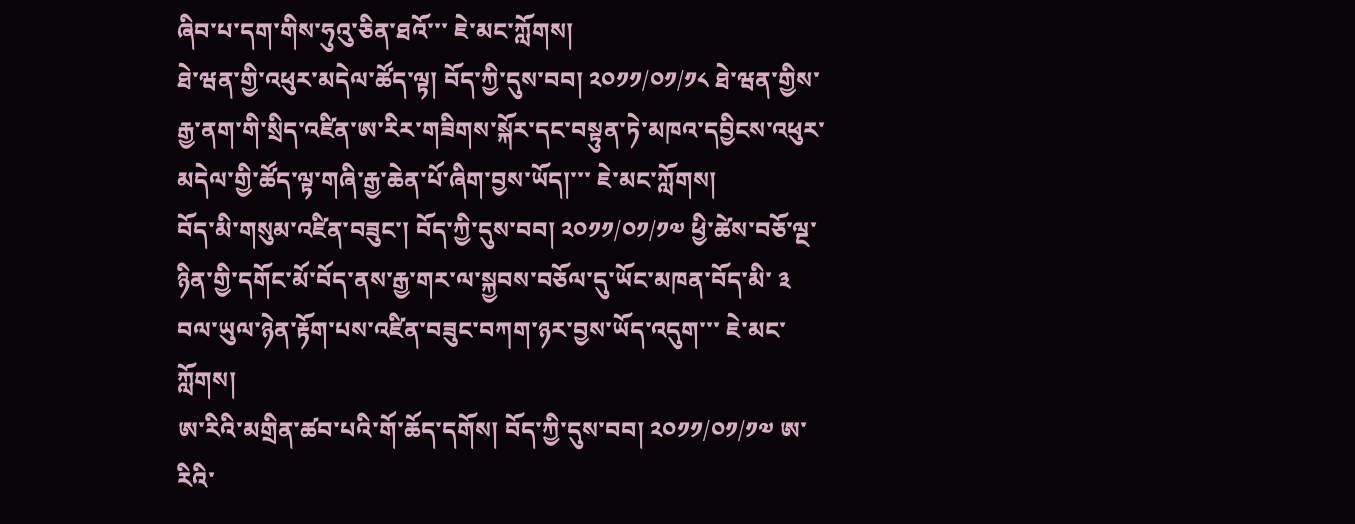ཞིབ་པ་དག་གིས་ཧུའུ་ཅིན་ཐའོ་་་ ཇེ་མང་ཀློགས།
ཐེ་ཝན་གྱི་འཕུར་མདེལ་ཚོད་ལྟ། བོད་ཀྱི་དུས་བབ། ༢༠༡༡/༠༡/༡༨ ཐེ་ཝན་གྱིས་རྒྱ་ནག་གི་སྲིད་འཛིན་ཨ་རིར་གཟིགས་སྐོར་དང་བསྟུན་ཏེ་མཁའ་དབྱིངས་འཕུར་མདེལ་གྱི་ཚོད་ལྟ་གཞི་རྒྱ་ཆེན་པོ་ཞིག་བྱས་ཡོད།་་་ ཇེ་མང་ཀློགས།
བོད་མི་གསུམ་འཛིན་བཟུང་། བོད་ཀྱི་དུས་བབ། ༢༠༡༡/༠༡/༡༧ ཕྱི་ཚེས་བཅོ་ལྔ་ཉིན་གྱི་དགོང་མོ་བོད་ནས་རྒྱ་གར་ལ་སྐྱབས་བཅོལ་དུ་ཡོང་མཁན་བོད་མི་ ༣ བལ་ཡུལ་ཉེན་རྟོག་པས་འཛིན་བཟུང་བཀག་ཉར་བྱས་ཡོད་འདུག་་་ ཇེ་མང་ཀློགས།
ཨ་རིའི་མགྲིན་ཚབ་པའི་གོ་ཆོད་དགོས། བོད་ཀྱི་དུས་བབ། ༢༠༡༡/༠༡/༡༧ ཨ་རིའི་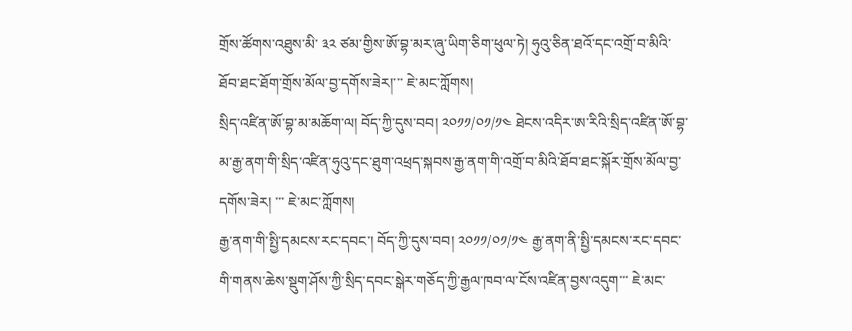གྲོས་ཚོགས་འཐུས་མི་ ༣༢ ཙམ་གྱིས་ཨོ་བྷ་མར་ཞུ་ཡིག་ཅིག་ཕུལ་ཏེ། ཧུའུ་ཅིན་ཐའོ་དང་འགྲོ་བ་མིའི་ཐོབ་ཐང་ཐོག་གྲོས་མོལ་བྱ་དགོས་ཟེར།་་་ ཇེ་མང་ཀློགས།
སྲིད་འཛིན་ཨོ་བྷ་མ་མཆོག་ལ། བོད་ཀྱི་དུས་བབ། ༢༠༡༡/༠༡/༡༤ ཐེངས་འདིར་ཨ་རིའི་སྲིད་འཛིན་ཨོ་བྷ་མ་རྒྱ་ནག་གི་སྲིད་འཛིན་ཧུའུ་དང་ཐུག་འཕྲད་སྐབས་རྒྱ་ནག་གི་འགྲོ་བ་མིའི་ཐོབ་ཐང་སྐོར་གྲོས་མོལ་བྱ་དགོས་ཟེར། ་་་ ཇེ་མང་ཀློགས།
རྒྱ་ནག་གི་སྤྱི་དམངས་རང་དབང་། བོད་ཀྱི་དུས་བབ། ༢༠༡༡/༠༡/༡༤ རྒྱ་ནག་ནི་སྤྱི་དམངས་རང་དབང་གི་གནས་ཆེས་སྡུག་ཤོས་ཀྱི་སྲིད་དབང་སྒེར་གཅོད་ཀྱི་རྒྱལ་ཁབ་ལ་ངོས་འཛིན་བྱས་འདུག་་་ ཇེ་མང་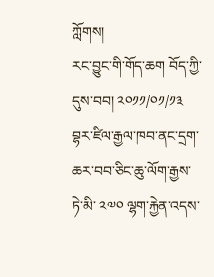ཀློགས།
རང་བྱུང་གི་གོད་ཆག བོད་ཀྱི་དུས་བབ། ༢༠༡༡/༠༡/༡༣ བྷར་ཛིལ་རྒྱལ་ཁབ་ནང་དྲག་ཆར་བབ་ཅིང་ཆུ་ལོག་རྒྱས་ཏེ་མི་ ༢༧༠ ལྷག་རྐྱེན་འདས་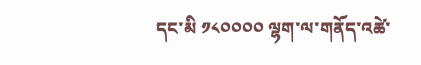དང་མི ༡༨༠༠༠༠ ལྷག་ལ་གནོད་འཚེ་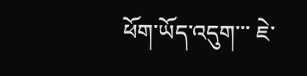ཕོག་ཡོད་འདུག་་་ ཇེ་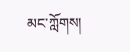མང་ཀློགས།